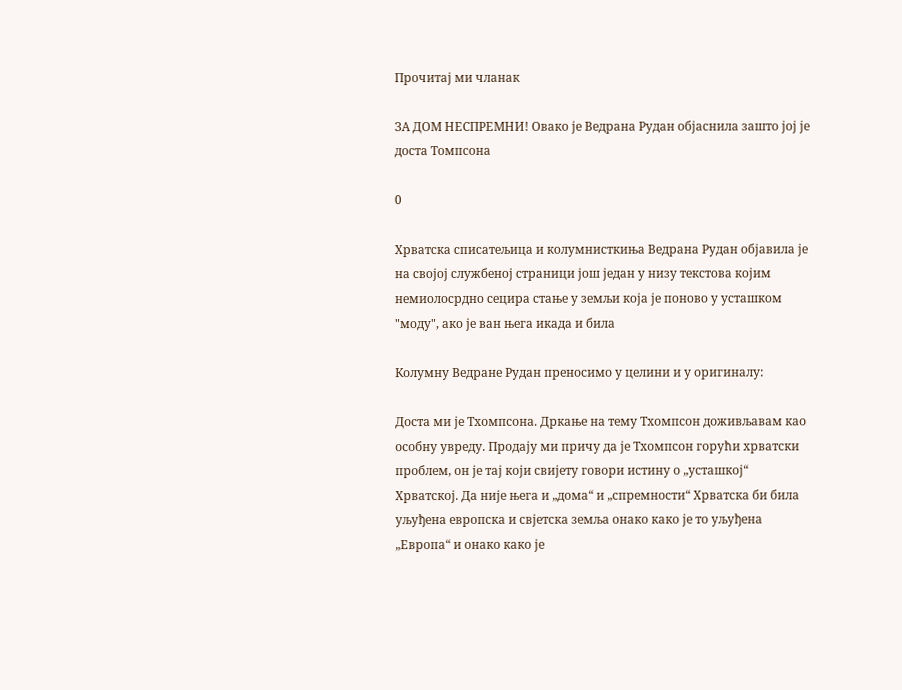Прочитај ми чланак

ЗА ДОМ НЕСПРЕМНИ! Овако је Ведрана Рудан објаснила зашто јој је доста Томпсона

0

Хрватска списатељица и колумнисткиња Ведрана Рудан објавила је на својој службеној страници још један у низу текстова којим немиолосрдно сецира стање у земљи која је поново у усташком "моду", ако је ван њега икада и била

Колумну Ведране Рудан преносимо у целини и у оригиналу:

Доста ми је Тхомпсона. Дркање на тему Тхомпсон доживљавам као особну увреду. Продају ми причу да је Тхомпсон горући хрватски проблем, он је тај који свијету говори истину о „усташкој“ Хрватској. Да није њега и „дома“ и „спремности“ Хрватска би била уљуђена европска и свјетска земља онако како је то уљуђена „Европа“ и онако како је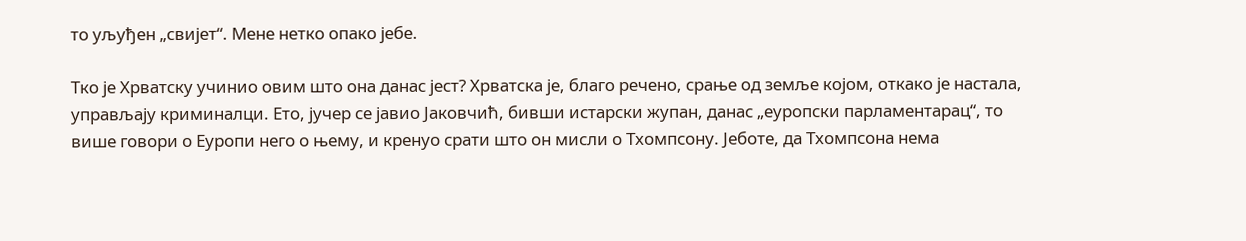то уљуђен „свијет“. Мене нетко опако јебе.

Тко је Хрватску учинио овим што она данас јест? Хрватска је, благо речено, срање од земље којом, откако је настала, управљају криминалци. Ето, јучер се јавио Јаковчић, бивши истарски жупан, данас „еуропски парламентарац“, то више говори о Еуропи него о њему, и кренуо срати што он мисли о Тхомпсону. Јеботе, да Тхомпсона нема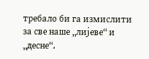требало би га измислити за све наше „лијеве“ и „десне“.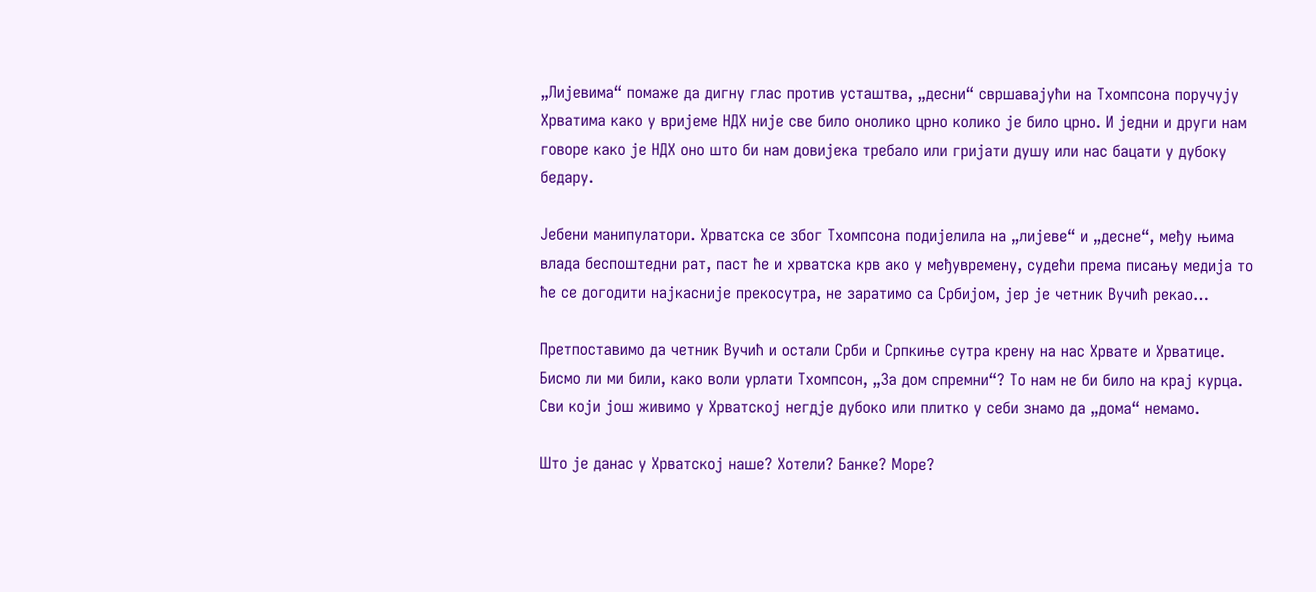„Лијевима“ помаже да дигну глас против усташтва, „десни“ свршавајући на Тхомпсона поручују Хрватима како у вријеме НДХ није све било онолико црно колико је било црно. И једни и други нам говоре како је НДХ оно што би нам довијека требало или гријати душу или нас бацати у дубоку бедару.

Јебени манипулатори. Хрватска се због Тхомпсона подијелила на „лијеве“ и „десне“, међу њима влада беспоштедни рат, паст ће и хрватска крв ако у међувремену, судећи према писању медија то ће се догодити најкасније прекосутра, не заратимо са Србијом, јер је четник Вучић рекао…

Претпоставимо да четник Вучић и остали Срби и Српкиње сутра крену на нас Хрвате и Хрватице. Бисмо ли ми били, како воли урлати Тхомпсон, „За дом спремни“? То нам не би било на крај курца. Сви који још живимо у Хрватској негдје дубоко или плитко у себи знамо да „дома“ немамо.

Што је данас у Хрватској наше? Хотели? Банке? Море?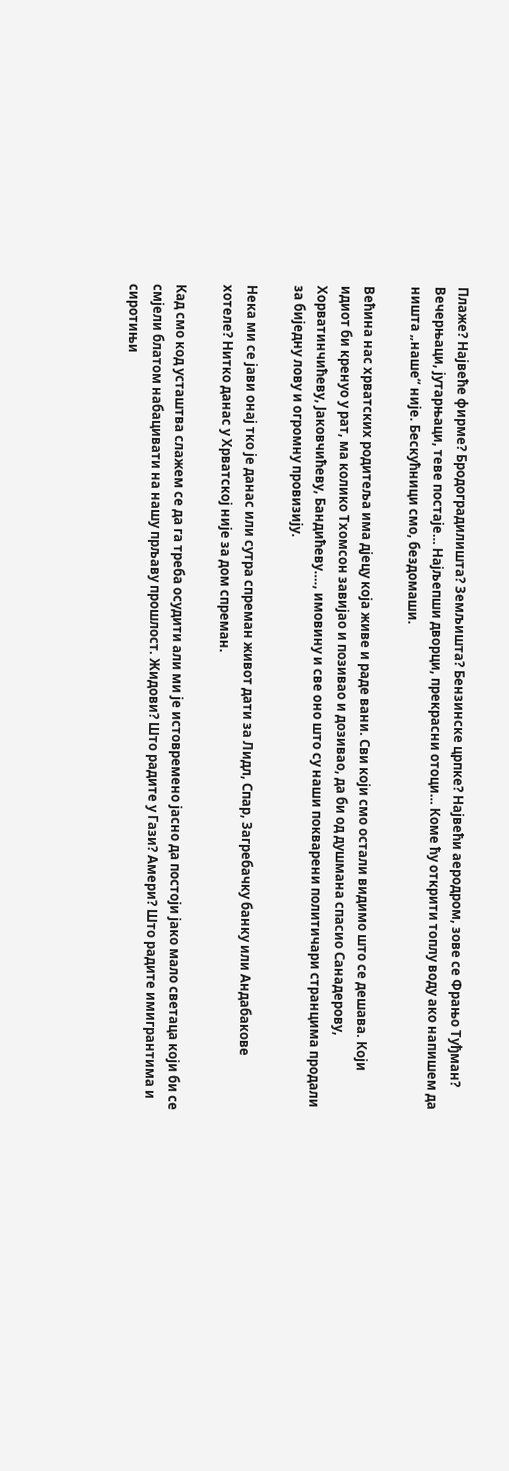Плаже? Највеће фирме? Бродоградилишта? Земљишта? Бензинске црпке? Највећи аеродром, зове се Фрањо Туђман? Вечерњаци, јутарњаци, теве постаје… Најљепши дворци, прекрасни отоци… Коме ћу открити топлу воду ако напишем да ништа „наше“ није. Бескућници смо, бездомаши.

Већина нас хрватских родитеља има дјецу која живе и раде вани. Сви који смо остали видимо што се дешава. Који идиот би кренуо у рат, ма колико Тхомсон завијао и позивао и дозивао, да би од душмана спасио Санадерову, Хорватинчићеву, Јаковчићеву, Бандићеву…., имовину и све оно што су наши покварени политичари странцима продали за биједну лову и огромну провизију.

Нека ми се јави онај тко је данас или сутра спреман живот дати за Лидл, Спар, Загребачку банку или Андабакове хотеле? Нитко данас у Хрватској није за дом спреман.

Кад смо код усташтва слажем се да га треба осудити али ми је истовремено јасно да постоји јако мало светаца који би се смјели блатом набацивати на нашу прљаву прошлост. Жидови? Што радите у Гази? Амери? Што радите имигрантима и сиротињи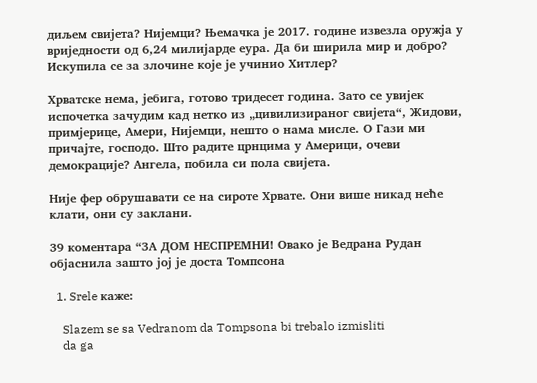диљем свијета? Нијемци? Њемачка је 2017. године извезла оружја у вриједности од 6,24 милијарде еура. Да би ширила мир и добро? Искупила се за злочине које је учинио Хитлер?

Хрватске нема, јебига, готово тридесет година. Зато се увијек испочетка зачудим кад нетко из „цивилизираног свијета“, Жидови, примјерице, Амери, Нијемци, нешто о нама мисле. О Гази ми причајте, господо. Што радите црнцима у Америци, очеви демокрације? Ангела, побила си пола свијета.

Није фер обрушавати се на сироте Хрвате. Они више никад неће клати, они су заклани.

39 коментара “ЗА ДОМ НЕСПРЕМНИ! Овако је Ведрана Рудан објаснила зашто јој је доста Томпсона

  1. Srele каже:

    Slazem se sa Vedranom da Tompsona bi trebalo izmisliti
    da ga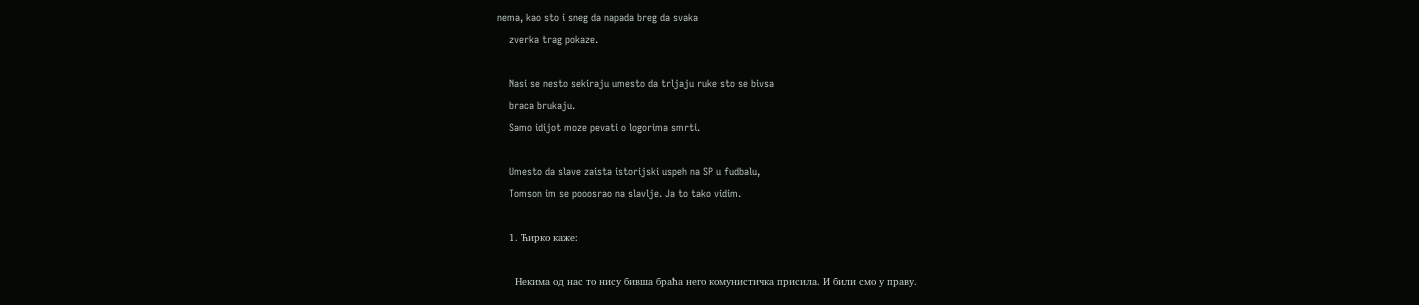nema, kao sto i sneg da napada breg da svaka
    zverka trag pokaze.

    Nasi se nesto sekiraju umesto da trljaju ruke sto se bivsa
    braca brukaju.
    Samo idijot moze pevati o logorima smrti.

    Umesto da slave zaista istorijski uspeh na SP u fudbalu,
    Tomson im se pooosrao na slavlje. Ja to tako vidim.

    1. Ћирко каже:

      Некима од нас то нису бивша браћа него комунистичка присила. И били смо у праву.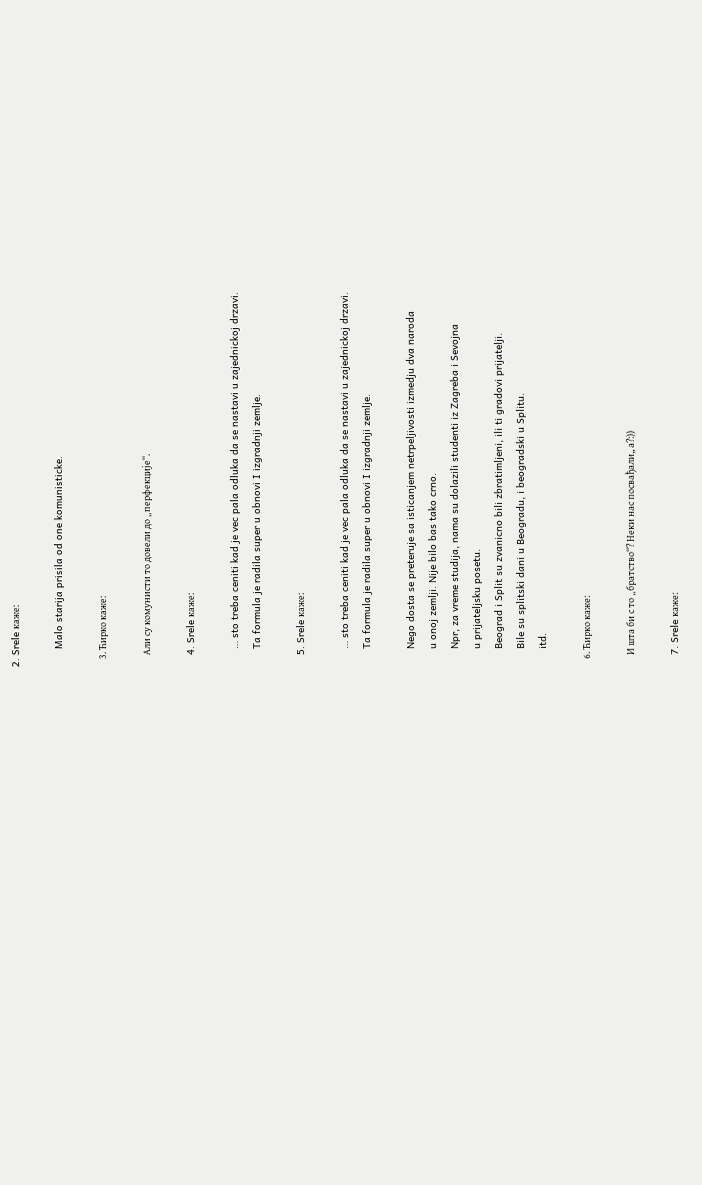2. Srele каже:

      Malo starija prisila od one komunisticke.

    3. Ћирко каже:

      Али су комунисти то довели до „перфекције“.

    4. Srele каже:

      … sto treba ceniti kad je vec pala odluka da se nastavi u zajednickoj drzavi.
      Ta formula je radila super u obnovi I izgradnji zemlje.

    5. Srele каже:

      … sto treba ceniti kad je vec pala odluka da se nastavi u zajednickoj drzavi.
      Ta formula je radila super u obnovi I izgradnji zemlje.

      Nego dosta se preteruje sa isticanjem netrpeljivosti izmedju dva naroda
      u onoj zemlji. Nije bilo bas tako crno.
      Npr, za vreme studija, nama su dolazili studenti iz Zagreba i Sevojna
      u prijateljsku posetu.
      Beograd i Split su zvanicno bili zbratimljeni, ili ti gradovi prijatelji.
      Bile su splitski dani u Beogradu, i beogradski u Splitu.
      itd.

    6. Ћирко каже:

      И шта би с то „братство“? Неки нас посвађали,, а?:))

    7. Srele каже: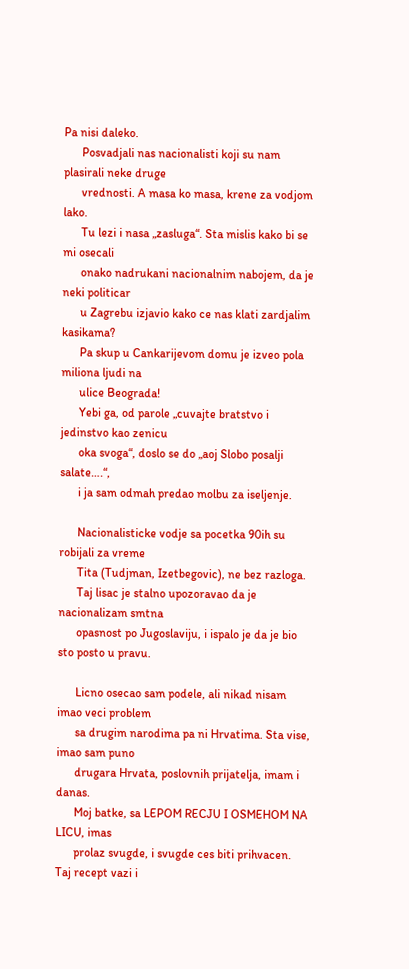Pa nisi daleko.
      Posvadjali nas nacionalisti koji su nam plasirali neke druge
      vrednosti. A masa ko masa, krene za vodjom lako.
      Tu lezi i nasa „zasluga“. Sta mislis kako bi se mi osecali
      onako nadrukani nacionalnim nabojem, da je neki politicar
      u Zagrebu izjavio kako ce nas klati zardjalim kasikama?
      Pa skup u Cankarijevom domu je izveo pola miliona ljudi na
      ulice Beograda!
      Yebi ga, od parole „cuvajte bratstvo i jedinstvo kao zenicu
      oka svoga“, doslo se do „aoj Slobo posalji salate….“,
      i ja sam odmah predao molbu za iseljenje.

      Nacionalisticke vodje sa pocetka 90ih su robijali za vreme
      Tita (Tudjman, Izetbegovic), ne bez razloga.
      Taj lisac je stalno upozoravao da je nacionalizam smtna
      opasnost po Jugoslaviju, i ispalo je da je bio sto posto u pravu.

      Licno osecao sam podele, ali nikad nisam imao veci problem
      sa drugim narodima pa ni Hrvatima. Sta vise, imao sam puno
      drugara Hrvata, poslovnih prijatelja, imam i danas.
      Moj batke, sa LEPOM RECJU I OSMEHOM NA LICU, imas
      prolaz svugde, i svugde ces biti prihvacen. Taj recept vazi i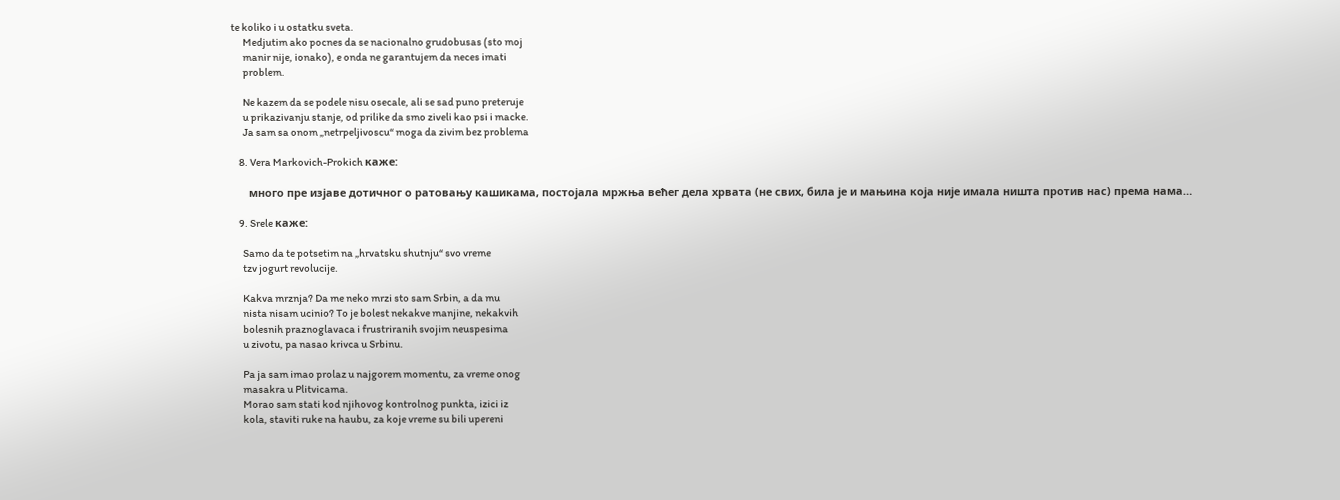te koliko i u ostatku sveta.
      Medjutim ako pocnes da se nacionalno grudobusas (sto moj
      manir nije, ionako), e onda ne garantujem da neces imati
      problem.

      Ne kazem da se podele nisu osecale, ali se sad puno preteruje
      u prikazivanju stanje, od prilike da smo ziveli kao psi i macke.
      Ja sam sa onom „netrpeljivoscu“ moga da zivim bez problema

    8. Vera Markovich-Prokich каже:

      много пре изјаве дотичног о ратовању кашикама, постојала мржња већег дела хрвата (не свих, била је и мањина која није имала ништа против нас) према нама…

    9. Srele каже:

      Samo da te potsetim na „hrvatsku shutnju“ svo vreme
      tzv jogurt revolucije.

      Kakva mrznja? Da me neko mrzi sto sam Srbin, a da mu
      nista nisam ucinio? To je bolest nekakve manjine, nekakvih
      bolesnih praznoglavaca i frustriranih svojim neuspesima
      u zivotu, pa nasao krivca u Srbinu.

      Pa ja sam imao prolaz u najgorem momentu, za vreme onog
      masakra u Plitvicama.
      Morao sam stati kod njihovog kontrolnog punkta, izici iz
      kola, staviti ruke na haubu, za koje vreme su bili upereni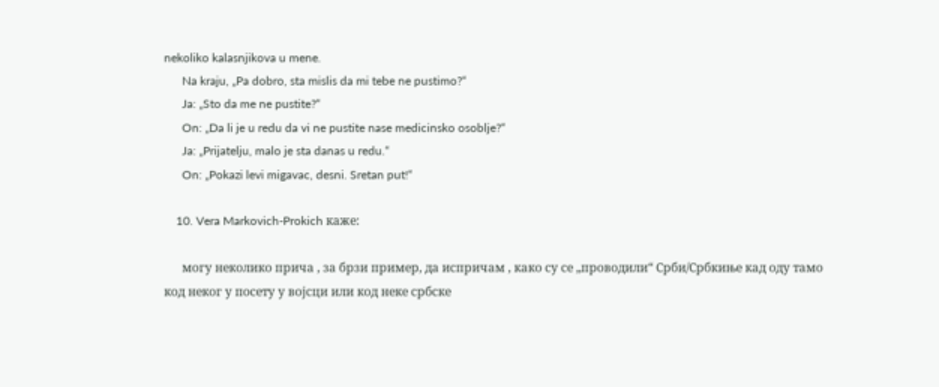nekoliko kalasnjikova u mene.
      Na kraju, „Pa dobro, sta mislis da mi tebe ne pustimo?“
      Ja: „Sto da me ne pustite?“
      On: „Da li je u redu da vi ne pustite nase medicinsko osoblje?“
      Ja: „Prijatelju, malo je sta danas u redu.“
      On: „Pokazi levi migavac, desni. Sretan put!“

    10. Vera Markovich-Prokich каже:

      могу неколико прича , за брзи пример, да испричам , како су се „проводили“ Срби/Србкиње кад оду тамо код неког у посету у војсци или код неке србске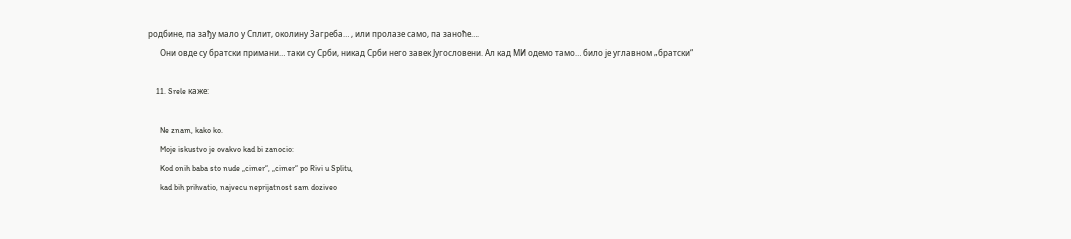родбине, па зађу мало у Сплит, околину Загреба… , или пролазе само, па заноће….
      Они овде су братски примани… таки су Срби, никад Срби него завек Југословени. Ал кад МИ одемо тамо… било је углавном „братски“

    11. Srele каже:

      Ne znam, kako ko.
      Moje iskustvo je ovakvo kad bi zanocio:
      Kod onih baba sto nude „cimer“, „cimer“ po Rivi u Splitu,
      kad bih prihvatio, najvecu neprijatnost sam doziveo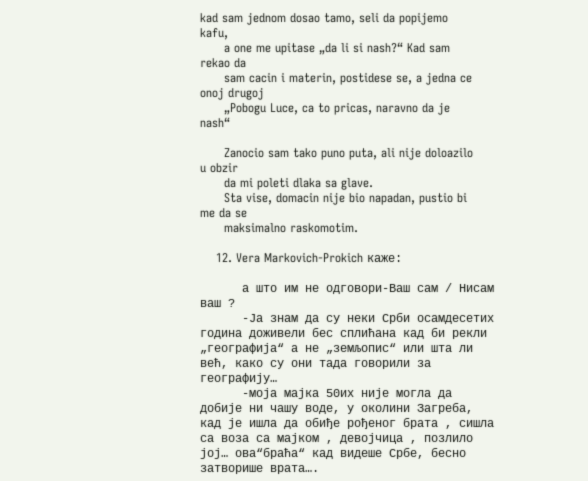kad sam jednom dosao tamo, seli da popijemo kafu,
      a one me upitase „da li si nash?“ Kad sam rekao da
      sam cacin i materin, postidese se, a jedna ce onoj drugoj
      „Pobogu Luce, ca to pricas, naravno da je nash“

      Zanocio sam tako puno puta, ali nije doloazilo u obzir
      da mi poleti dlaka sa glave.
      Sta vise, domacin nije bio napadan, pustio bi me da se
      maksimalno raskomotim.

    12. Vera Markovich-Prokich каже:

      а што им не одговори-Ваш сам / Нисам ваш ?
      -Ја знам да су неки Срби осамдесетих година доживели бес сплићана кад би рекли „географија“ а не „земљопис“ или шта ли већ, како су они тада говорили за географију…
      -моја мајка 50их није могла да добије ни чашу воде, у околини Загреба, кад је ишла да обиђе рођеног брата , сишла са воза са мајком , девојчица , позлило јој… ова“браћа“ кад видеше Србе, бесно затворише врата….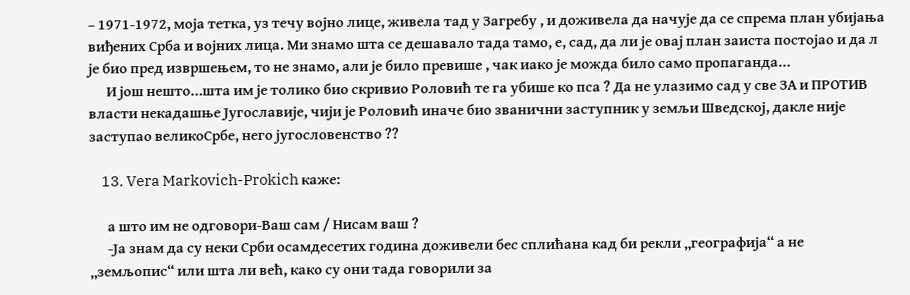– 1971-1972, моја тетка, уз течу војно лице, живела тад у Загребу , и доживела да начује да се спрема план убијања виђених Срба и војних лица. Ми знамо шта се дешавало тада тамо, е, сад, да ли је овај план заиста постојао и да л је био пред извршењем, то не знамо, али је било превише , чак иако је можда било само пропаганда…
      И још нешто…шта им је толико био скривио Роловић те га убише ко пса ? Да не улазимо сад у све ЗА и ПРОТИВ власти некадашње Југославије, чији је Роловић иначе био званични заступник у земљи Шведској, дакле није заступао великоСрбе, него југословенство ??

    13. Vera Markovich-Prokich каже:

      а што им не одговори-Ваш сам / Нисам ваш ?
      -Ја знам да су неки Срби осамдесетих година доживели бес сплићана кад би рекли „географија“ а не „земљопис“ или шта ли већ, како су они тада говорили за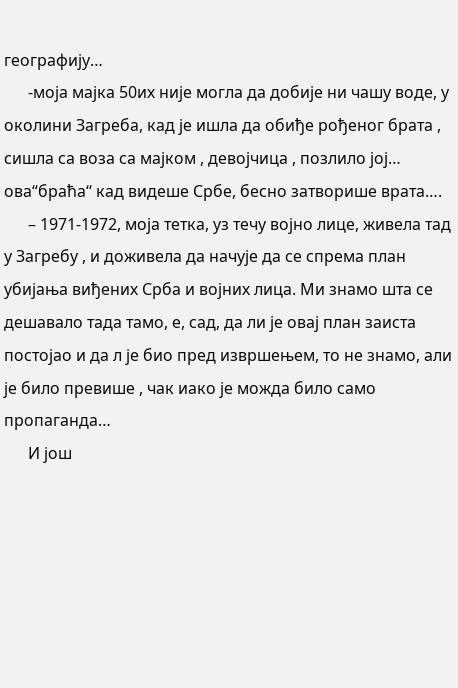географију…
      -моја мајка 50их није могла да добије ни чашу воде, у околини Загреба, кад је ишла да обиђе рођеног брата , сишла са воза са мајком , девојчица , позлило јој… ова“браћа“ кад видеше Србе, бесно затворише врата….
      – 1971-1972, моја тетка, уз течу војно лице, живела тад у Загребу , и доживела да начује да се спрема план убијања виђених Срба и војних лица. Ми знамо шта се дешавало тада тамо, е, сад, да ли је овај план заиста постојао и да л је био пред извршењем, то не знамо, али је било превише , чак иако је можда било само пропаганда…
      И још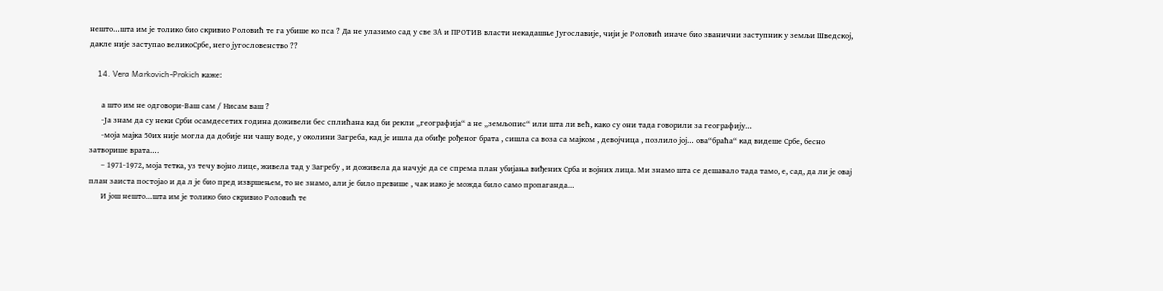нешто…шта им је толико био скривио Роловић те га убише ко пса ? Да не улазимо сад у све ЗА и ПРОТИВ власти некадашње Југославије, чији је Роловић иначе био званични заступник у земљи Шведској, дакле није заступао великоСрбе, него југословенство ??

    14. Vera Markovich-Prokich каже:

      а што им не одговори-Ваш сам / Нисам ваш ?
      -Ја знам да су неки Срби осамдесетих година доживели бес сплићана кад би рекли „географија“ а не „земљопис“ или шта ли већ, како су они тада говорили за географију…
      -моја мајка 50их није могла да добије ни чашу воде, у околини Загреба, кад је ишла да обиђе рођеног брата , сишла са воза са мајком , девојчица , позлило јој… ова“браћа“ кад видеше Србе, бесно затворише врата….
      – 1971-1972, моја тетка, уз течу војно лице, живела тад у Загребу , и доживела да начује да се спрема план убијања виђених Срба и војних лица. Ми знамо шта се дешавало тада тамо, е, сад, да ли је овај план заиста постојао и да л је био пред извршењем, то не знамо, али је било превише , чак иако је можда било само пропаганда…
      И још нешто…шта им је толико био скривио Роловић те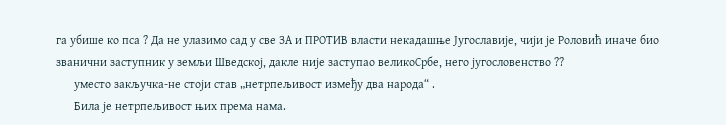га убише ко пса ? Да не улазимо сад у све ЗА и ПРОТИВ власти некадашње Југославије, чији је Роловић иначе био званични заступник у земљи Шведској, дакле није заступао великоСрбе, него југословенство ??
      уместо закључка-не стоји став „нетрпељивост између два народа“ .
      Била је нетрпељивост њих према нама.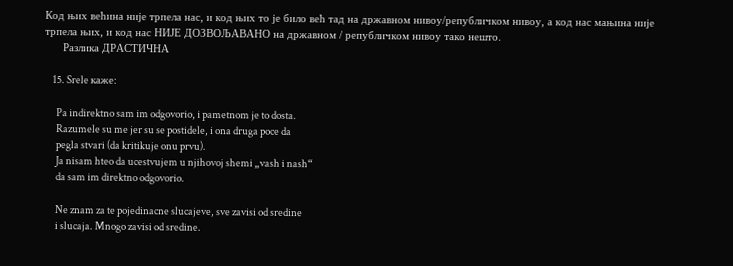Код њих већина није трпела нас, и код њих то је било већ тад на државном нивоу/републичком нивоу, а код нас мањина није трпела њих, и код нас НИЈЕ ДОЗВОЉАВАНО на државном / републичком нивоу тако нешто.
      Разлика ДРАСТИЧНА

    15. Srele каже:

      Pa indirektno sam im odgovorio, i pametnom je to dosta.
      Razumele su me jer su se postidele, i ona druga poce da
      pegla stvari (da kritikuje onu prvu).
      Ja nisam hteo da ucestvujem u njihovoj shemi „vash i nash“
      da sam im direktno odgovorio.

      Ne znam za te pojedinacne slucajeve, sve zavisi od sredine
      i slucaja. Mnogo zavisi od sredine.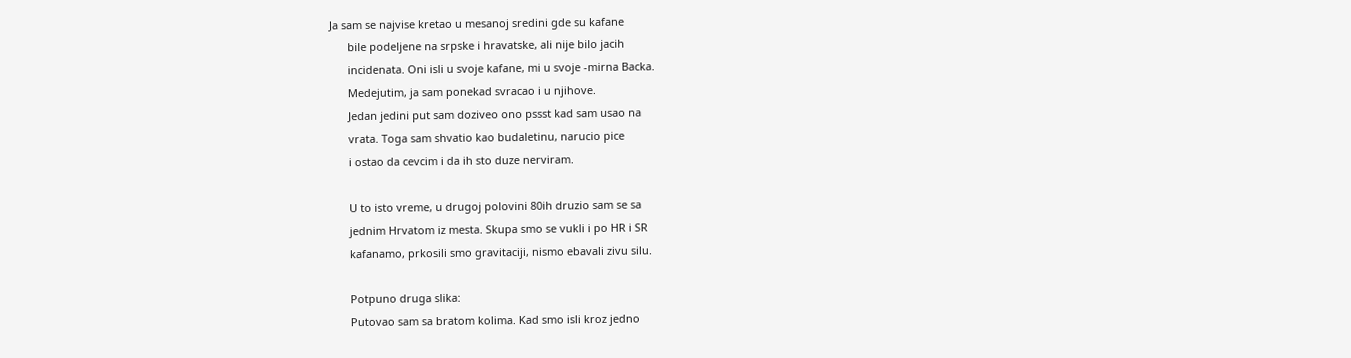Ja sam se najvise kretao u mesanoj sredini gde su kafane
      bile podeljene na srpske i hravatske, ali nije bilo jacih
      incidenata. Oni isli u svoje kafane, mi u svoje -mirna Backa.
      Medejutim, ja sam ponekad svracao i u njihove.
      Jedan jedini put sam doziveo ono pssst kad sam usao na
      vrata. Toga sam shvatio kao budaletinu, narucio pice
      i ostao da cevcim i da ih sto duze nerviram.

      U to isto vreme, u drugoj polovini 80ih druzio sam se sa
      jednim Hrvatom iz mesta. Skupa smo se vukli i po HR i SR
      kafanamo, prkosili smo gravitaciji, nismo ebavali zivu silu.

      Potpuno druga slika:
      Putovao sam sa bratom kolima. Kad smo isli kroz jedno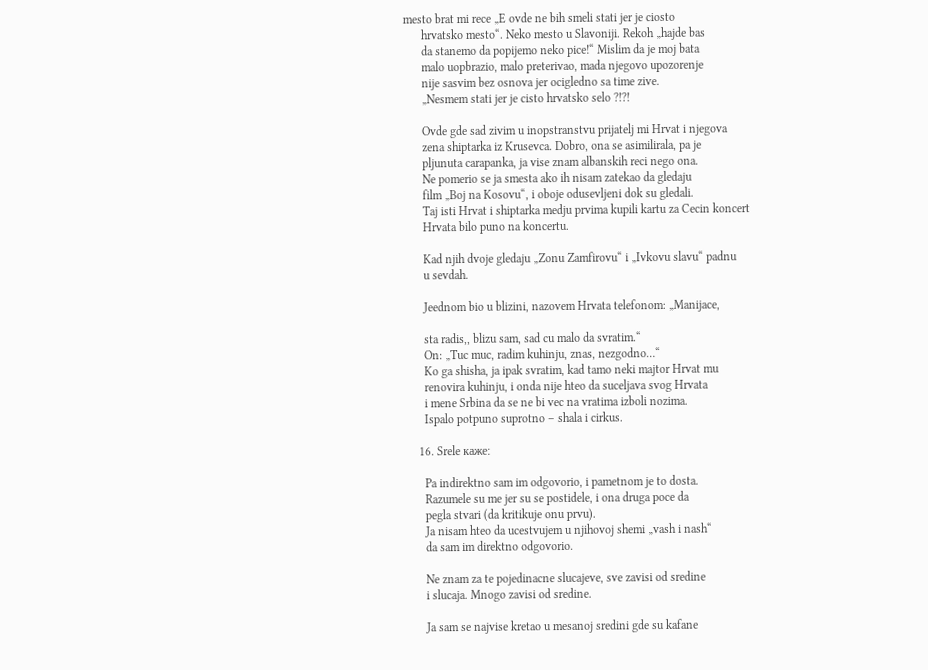mesto brat mi rece „E ovde ne bih smeli stati jer je ciosto
      hrvatsko mesto“. Neko mesto u Slavoniji. Rekoh „hajde bas
      da stanemo da popijemo neko pice!“ Mislim da je moj bata
      malo uopbrazio, malo preterivao, mada njegovo upozorenje
      nije sasvim bez osnova jer ocigledno sa time zive.
      „Nesmem stati jer je cisto hrvatsko selo ?!?!

      Ovde gde sad zivim u inopstranstvu prijatelj mi Hrvat i njegova
      zena shiptarka iz Krusevca. Dobro, ona se asimilirala, pa je
      pljunuta carapanka, ja vise znam albanskih reci nego ona.
      Ne pomerio se ja smesta ako ih nisam zatekao da gledaju
      film „Boj na Kosovu“, i oboje odusevljeni dok su gledali.
      Taj isti Hrvat i shiptarka medju prvima kupili kartu za Cecin koncert
      Hrvata bilo puno na koncertu.

      Kad njih dvoje gledaju „Zonu Zamfirovu“ i „Ivkovu slavu“ padnu
      u sevdah.

      Jeednom bio u blizini, nazovem Hrvata telefonom: „Manijace,

      sta radis,, blizu sam, sad cu malo da svratim.“
      On: „Tuc muc, radim kuhinju, znas, nezgodno…“
      Ko ga shisha, ja ipak svratim, kad tamo neki majtor Hrvat mu
      renovira kuhinju, i onda nije hteo da suceljava svog Hrvata
      i mene Srbina da se ne bi vec na vratima izboli nozima.
      Ispalo potpuno suprotno – shala i cirkus.

    16. Srele каже:

      Pa indirektno sam im odgovorio, i pametnom je to dosta.
      Razumele su me jer su se postidele, i ona druga poce da
      pegla stvari (da kritikuje onu prvu).
      Ja nisam hteo da ucestvujem u njihovoj shemi „vash i nash“
      da sam im direktno odgovorio.

      Ne znam za te pojedinacne slucajeve, sve zavisi od sredine
      i slucaja. Mnogo zavisi od sredine.

      Ja sam se najvise kretao u mesanoj sredini gde su kafane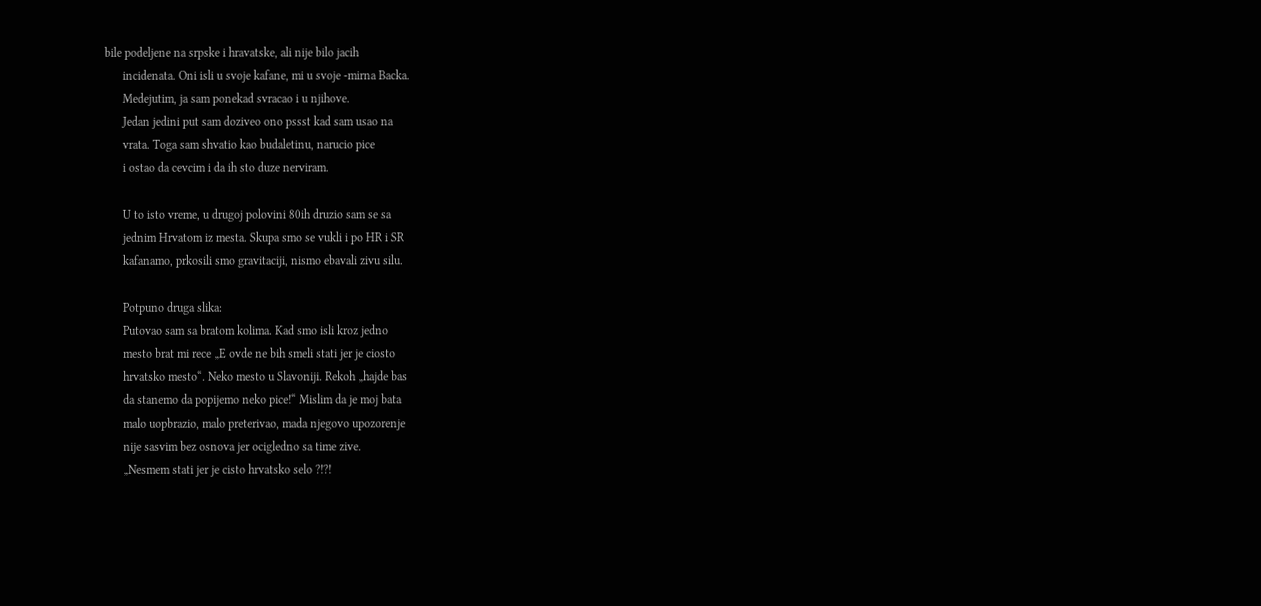bile podeljene na srpske i hravatske, ali nije bilo jacih
      incidenata. Oni isli u svoje kafane, mi u svoje -mirna Backa.
      Medejutim, ja sam ponekad svracao i u njihove.
      Jedan jedini put sam doziveo ono pssst kad sam usao na
      vrata. Toga sam shvatio kao budaletinu, narucio pice
      i ostao da cevcim i da ih sto duze nerviram.

      U to isto vreme, u drugoj polovini 80ih druzio sam se sa
      jednim Hrvatom iz mesta. Skupa smo se vukli i po HR i SR
      kafanamo, prkosili smo gravitaciji, nismo ebavali zivu silu.

      Potpuno druga slika:
      Putovao sam sa bratom kolima. Kad smo isli kroz jedno
      mesto brat mi rece „E ovde ne bih smeli stati jer je ciosto
      hrvatsko mesto“. Neko mesto u Slavoniji. Rekoh „hajde bas
      da stanemo da popijemo neko pice!“ Mislim da je moj bata
      malo uopbrazio, malo preterivao, mada njegovo upozorenje
      nije sasvim bez osnova jer ocigledno sa time zive.
      „Nesmem stati jer je cisto hrvatsko selo ?!?!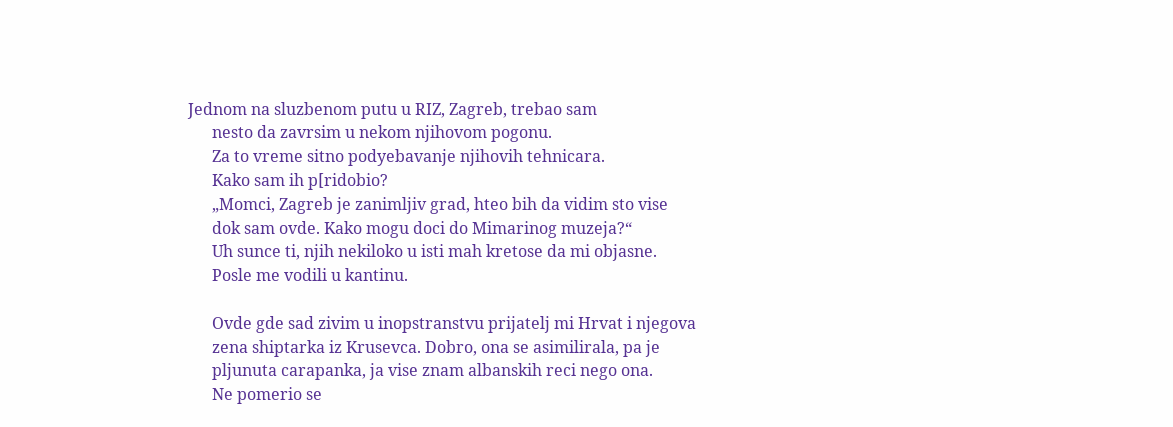Jednom na sluzbenom putu u RIZ, Zagreb, trebao sam
      nesto da zavrsim u nekom njihovom pogonu.
      Za to vreme sitno podyebavanje njihovih tehnicara.
      Kako sam ih p[ridobio?
      „Momci, Zagreb je zanimljiv grad, hteo bih da vidim sto vise
      dok sam ovde. Kako mogu doci do Mimarinog muzeja?“
      Uh sunce ti, njih nekiloko u isti mah kretose da mi objasne.
      Posle me vodili u kantinu.

      Ovde gde sad zivim u inopstranstvu prijatelj mi Hrvat i njegova
      zena shiptarka iz Krusevca. Dobro, ona se asimilirala, pa je
      pljunuta carapanka, ja vise znam albanskih reci nego ona.
      Ne pomerio se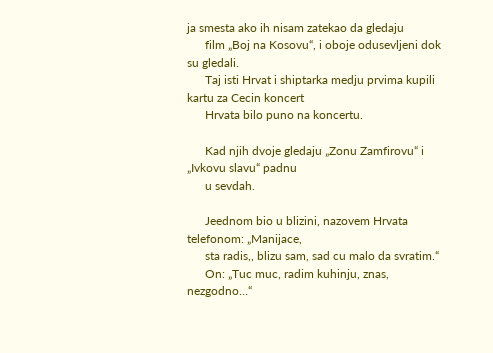ja smesta ako ih nisam zatekao da gledaju
      film „Boj na Kosovu“, i oboje odusevljeni dok su gledali.
      Taj isti Hrvat i shiptarka medju prvima kupili kartu za Cecin koncert
      Hrvata bilo puno na koncertu.

      Kad njih dvoje gledaju „Zonu Zamfirovu“ i „Ivkovu slavu“ padnu
      u sevdah.

      Jeednom bio u blizini, nazovem Hrvata telefonom: „Manijace,
      sta radis,, blizu sam, sad cu malo da svratim.“
      On: „Tuc muc, radim kuhinju, znas, nezgodno…“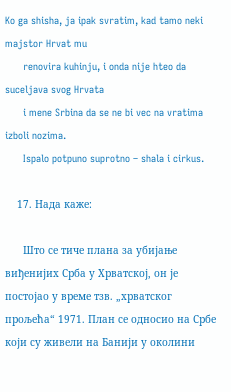Ko ga shisha, ja ipak svratim, kad tamo neki majstor Hrvat mu
      renovira kuhinju, i onda nije hteo da suceljava svog Hrvata
      i mene Srbina da se ne bi vec na vratima izboli nozima.
      Ispalo potpuno suprotno – shala i cirkus.

    17. Нада каже:

      Што се тиче плана за убијање виђенијих Срба у Хрватској, он је постојао у време тзв. „хрватског прољећа“ 1971. План се односио на Србе који су живели на Банији у околини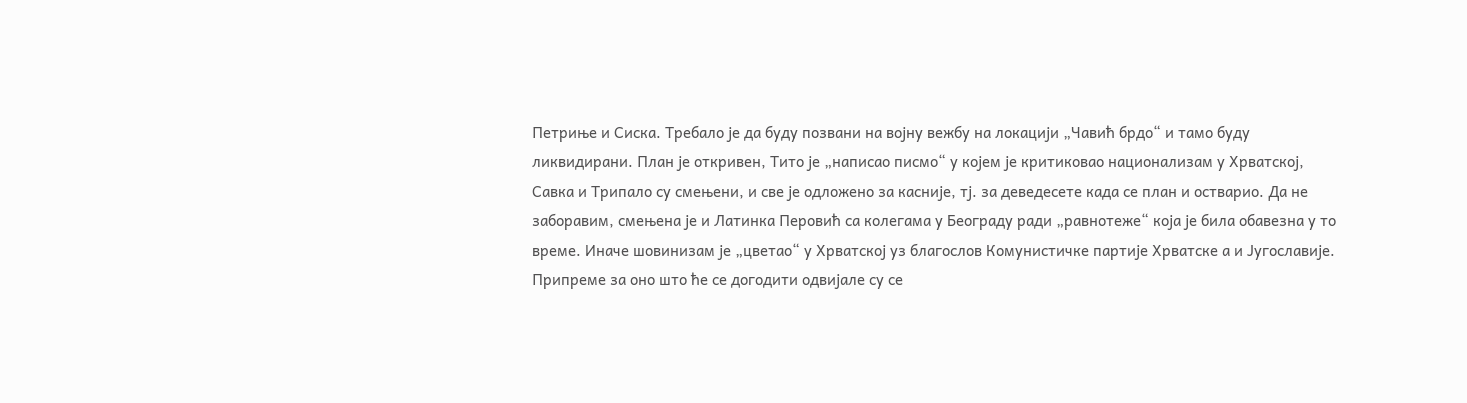Петриње и Сиска. Требало је да буду позвани на војну вежбу на локацији „Чавић брдо“ и тамо буду ликвидирани. План је откривен, Тито је „написао писмо“ у којем је критиковао национализам у Хрватској, Савка и Трипало су смењени, и све је одложено за касније, тј. за деведесете када се план и остварио. Да не заборавим, смењена је и Латинка Перовић са колегама у Београду ради „равнотеже“ која је била обавезна у то време. Иначе шовинизам је „цветао“ у Хрватској уз благослов Комунистичке партије Хрватске а и Југославије. Припреме за оно што ће се догодити одвијале су се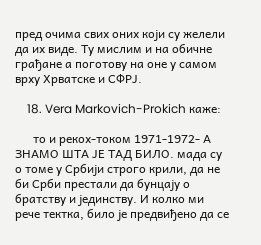пред очима свих оних који су желели да их виде. Ту мислим и на обичне грађане а поготову на оне у самом врху Хрватске и СФРЈ.

    18. Vera Markovich-Prokich каже:

      то и рекох-током 1971-1972- А ЗНАМО ШТА ЈЕ ТАД БИЛО. мада су о томе у Србији строго крили, да не би Срби престали да бунцају о братству и јединству. И колко ми рече тектка, било је предвиђено да се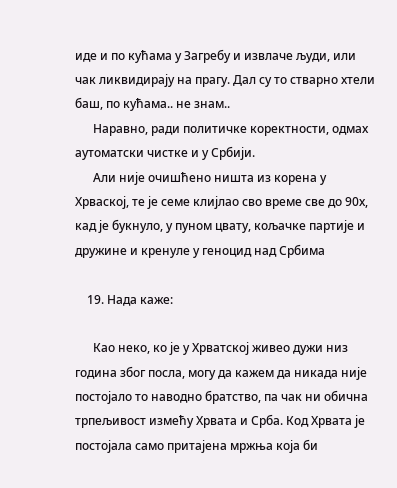иде и по кућама у Загребу и извлаче људи, или чак ликвидирају на прагу. Дал су то стварно хтели баш, по кућама.. не знам..
      Наравно, ради политичке коректности, одмах аутоматски чистке и у Србији.
      Али није очишћено ништа из корена у Хрваској, те је семе клијлао сво време све до 90х, кад је букнуло, у пуном цвату, кољачке партије и дружине и кренуле у геноцид над Србима

    19. Нада каже:

      Као неко, ко је у Хрватској живео дужи низ година због посла, могу да кажем да никада није постојало то наводно братство, па чак ни обична трпељивост измећу Хрвата и Срба. Код Хрвата је постојала само притајена мржња која би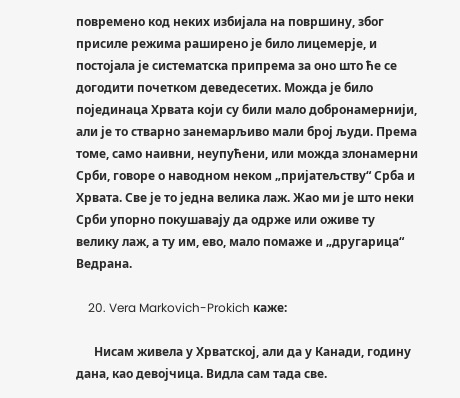повремено код неких избијала на површину, због присиле режима раширено је било лицемерје, и постојала је систематска припрема за оно што ће се догодити почетком деведесетих. Можда је било појединаца Хрвата који су били мало добронамернији, али је то стварно занемарљиво мали број људи. Према томе, само наивни, неупућени, или можда злонамерни Срби, говоре о наводном неком „пријатељству“ Срба и Хрвата. Све је то једна велика лаж. Жао ми је што неки Срби упорно покушавају да одрже или оживе ту велику лаж, а ту им, ево, мало помаже и „другарица“ Ведрана.

    20. Vera Markovich-Prokich каже:

      Нисам живела у Хрватској, али да у Канади, годину дана, као девојчица. Видла сам тада све.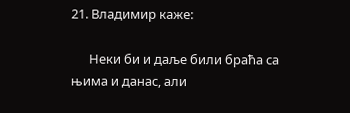21. Владимир каже:

      Неки би и даље били браћа са њима и данас, али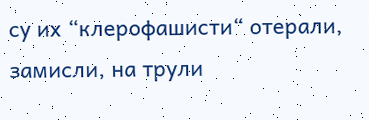су их “клерофашисти“ отерали, замисли, на трули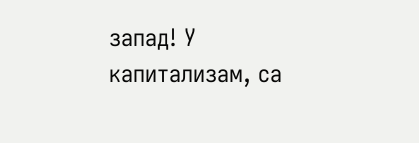запад! У капитализам, са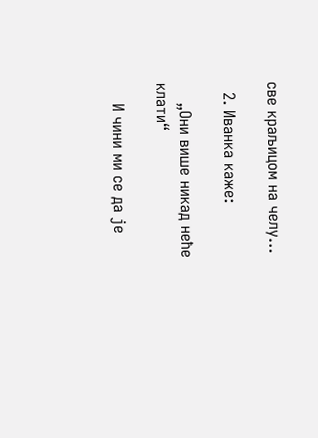све краљицом на челу…

  2. Иванка каже:

    „Они више никад неће клати“

    И чини ми се да је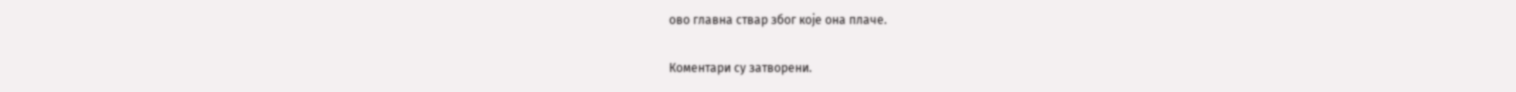ово главна ствар због коjе она плаче.

Коментари су затворени.